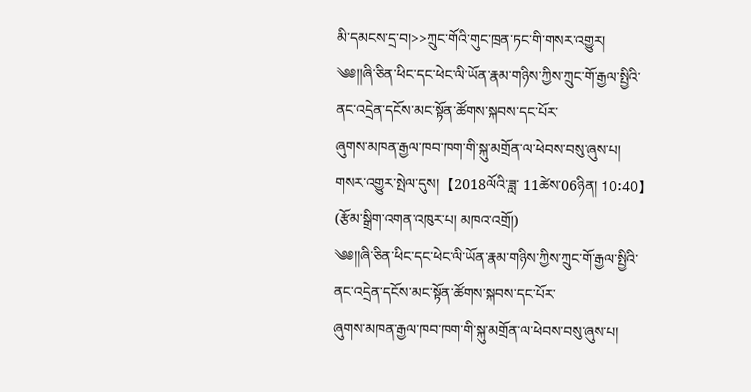མི་དམངས་དྲ་བ།>>ཀྲུང་གོའི་གུང་ཁྲན་ཏང་གི་གསར་འགྱུར།
༄༅།།ཞི་ཅིན་ཕིང་དང་ཕེང་ལི་ཡོན་རྣམ་གཉིས་ཀྱིས་ཀྲུང་གོ་རྒྱལ་སྤྱིའི་ནང་འདྲེན་དངོས་མང་སྟོན་ཚོགས་སྐབས་དང་པོར་
ཞུགས་མཁན་རྒྱལ་ཁབ་ཁག་གི་སྐུ་མགྲོན་ལ་ཕེབས་བསུ་ཞུས་པ།
གསར་འགྱུར་སྤེལ་དུས།  【2018ལོའི་ཟླ་ 11ཚེས་06ཉིན། 10:40】   (རྩོམ་སྒྲིག་འགན་འཁུར་པ། མཁའ་འགྲོ།)
༄༅།།ཞི་ཅིན་ཕིང་དང་ཕེང་ལི་ཡོན་རྣམ་གཉིས་ཀྱིས་ཀྲུང་གོ་རྒྱལ་སྤྱིའི་ནང་འདྲེན་དངོས་མང་སྟོན་ཚོགས་སྐབས་དང་པོར་
ཞུགས་མཁན་རྒྱལ་ཁབ་ཁག་གི་སྐུ་མགྲོན་ལ་ཕེབས་བསུ་ཞུས་པ།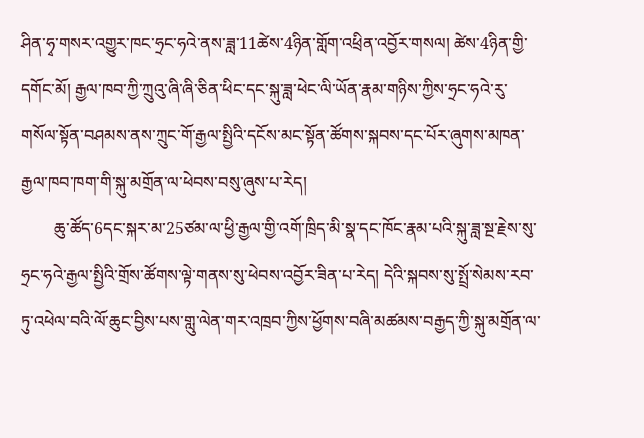ཤིན་ཧྭ་གསར་འགྱུར་ཁང་ཧྲང་ཧའེ་ནས་ཟླ་11ཚེས་4ཉིན་གློག་འཕྲིན་འབྱོར་གསལ། ཚེས་4ཉིན་གྱི་དགོང་མོ། རྒྱལ་ཁབ་ཀྱི་ཀྲུའུ་ཞི་ཞི་ཅིན་ཕིང་དང་སྐུ་ཟླ་ཕེང་ལི་ཡོན་རྣམ་གཉིས་ཀྱིས་ཧྲང་ཧའེ་རུ་གསོལ་སྟོན་བཤམས་ནས་ཀྲུང་གོ་རྒྱལ་སྤྱིའི་དངོས་མང་སྟོན་ཚོགས་སྐབས་དང་པོར་ཞུགས་མཁན་རྒྱལ་ཁབ་ཁག་གི་སྐུ་མགྲོན་ལ་ཕེབས་བསུ་ཞུས་པ་རེད།
        ཆུ་ཚོད་6དང་སྐར་མ་25ཙམ་ལ་ཕྱི་རྒྱལ་གྱི་འགོ་ཁྲིད་མི་སྣ་དང་ཁོང་རྣམ་པའི་སྐུ་ཟླ་སྔ་རྗེས་སུ་ཧྲང་ཧའེ་རྒྱལ་སྤྱིའི་གྲོས་ཚོགས་ལྟེ་གནས་སུ་ཕེབས་འབྱོར་ཟིན་པ་རེད། དེའི་སྐབས་སུ་སྤྲོ་སེམས་རབ་ཏུ་འཕེལ་བའི་ལོ་ཆུང་བྱིས་པས་གླུ་ལེན་གར་འཁྲབ་ཀྱིས་ཕྱོགས་བཞི་མཚམས་བརྒྱད་ཀྱི་སྐུ་མགྲོན་ལ་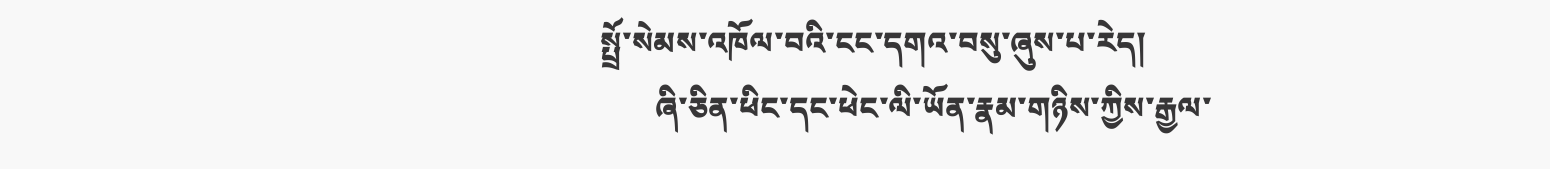སྤྲོ་སེམས་འཁོལ་བའི་ངང་དགའ་བསུ་ཞུས་པ་རེད།
       ཞི་ཅིན་ཕིང་དང་ཕེང་ལི་ཡོན་རྣམ་གཉིས་ཀྱིས་རྒྱལ་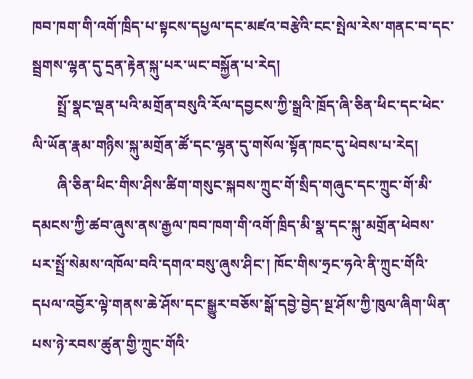ཁབ་ཁག་གི་འགོ་ཁྲིད་པ་སྟངས་དཔྱལ་དང་མཛའ་བརྩེའི་ངང་སྤེལ་རེས་གནང་བ་དང་སྦྲགས་ལྷན་དུ་དྲན་རྟེན་སྐུ་པར་ཡང་བསྐྱོན་པ་རེད།
       སྤྲོ་སྣང་ལྡན་པའི་མགྲོན་བསུའི་རོལ་དབྱངས་ཀྱི་སྒྲའི་ཁྲོད་ཞི་ཅིན་ཕིང་དང་ཕེང་ལི་ཡོན་རྣམ་གཉིས་སྐུ་མགྲོན་ཚོ་དང་ལྷན་དུ་གསོལ་སྟོན་ཁང་དུ་ཕེབས་པ་རེད།
       ཞི་ཅིན་ཕིང་གིས་ཤིས་ཚིག་གསུང་སྐབས་ཀྲུང་གོ་སྲིད་གཞུང་དང་ཀྲུང་གོ་མི་དམངས་ཀྱི་ཚབ་ཞུས་ནས་རྒྱལ་ཁབ་ཁག་གི་འགོ་ཁྲིད་མི་སྣ་དང་སྐུ་མགྲོན་ཕེབས་པར་སྤྲོ་སེམས་འཁོལ་བའི་དགའ་བསུ་ཞུས་ཤིང་། ཁོང་གིས་ཧྲང་ཧའེ་ནི་ཀྲུང་གོའི་དཔལ་འབྱོར་ལྟེ་གནས་ཆེ་ཤོས་དང་སྒྱུར་བཅོས་སྒོ་དབྱེ་བྱེད་སྔ་ཤོས་ཀྱི་ཁུལ་ཞིག་ཡིན་པས་ཉེ་རབས་ཚུན་གྱི་ཀྲུང་གོའི་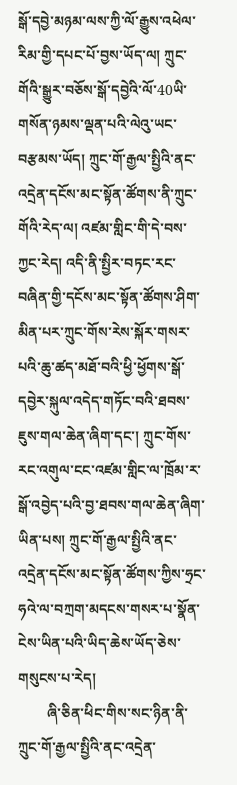སྒོ་དབྱེ་མཉམ་ལས་ཀྱི་ལོ་རྒྱུས་འཕེལ་རིམ་གྱི་དཔང་པོ་བྱས་ཡོད་ལ། ཀྲུང་གོའི་སྒྱུར་བཅོས་སྒོ་དབྱེའི་ལོ་40ཡི་གསོན་ཉམས་ལྡན་པའི་ལེའུ་ཡང་བརྩམས་ཡོད། ཀྲུང་གོ་རྒྱལ་སྤྱིའི་ནང་འདྲེན་དངོས་མང་སྟོན་ཚོགས་ནི་ཀྲུང་གོའི་རེད་ལ། འཛམ་གླིང་གི་དེ་བས་ཀྱང་རེད། འདི་ནི་སྤྱིར་བཏང་རང་བཞིན་གྱི་དངོས་མང་སྟོན་ཚོགས་ཤིག་མིན་པར་ཀྲུང་གོས་རེས་སྐོར་གསར་པའི་ཆུ་ཚད་མཐོ་བའི་ཕྱི་ཕྱོགས་སྒོ་དབྱེར་སྐུལ་འདེད་གཏོང་བའི་ཐབས་ཇུས་གལ་ཆེན་ཞིག་དང་། ཀྲུང་གོས་རང་འགུལ་ངང་འཛམ་གླིང་ལ་ཁྲོམ་ར་སྒོ་འབྱེད་པའི་བྱ་ཐབས་གལ་ཆེན་ཞིག་ཡིན་པས། ཀྲུང་གོ་རྒྱལ་སྤྱིའི་ནང་འདྲེན་དངོས་མང་སྟོན་ཚོགས་ཀྱིས་ཧྲང་ཧའེ་ལ་བཀྲག་མདངས་གསར་པ་སྣོན་ངེས་ཡིན་པའི་ཡིད་ཆེས་ཡོད་ཅེས་གསུངས་པ་རེད།
        ཞི་ཅིན་ཕིང་གིས་སང་ཉིན་ནི་ཀྲུང་གོ་རྒྱལ་སྤྱིའི་ནང་འདྲེན་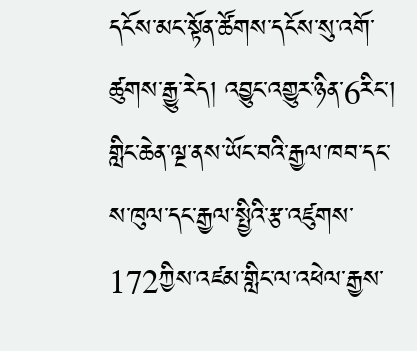དངོས་མང་སྟོན་ཚོགས་དངོས་སུ་འགོ་ཚུགས་རྒྱུ་རེད། འབྱུང་འགྱུར་ཉིན་6རིང་། གླིང་ཆེན་ལྔ་ནས་ཡོང་བའི་རྒྱལ་ཁབ་དང་ས་ཁུལ་དང་རྒྱལ་སྤྱིའི་རྩ་འཛུགས་172ཀྱིས་འཛམ་གླིང་ལ་འཕེལ་རྒྱས་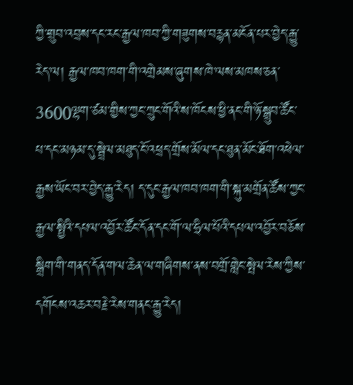ཀྱི་གྲུབ་འབྲས་དང་རང་རྒྱལ་ཁབ་ཀྱི་གཟུགས་བརྙན་མངོན་པར་བྱེད་རྒྱུ་རེད་ལ། རྒྱལ་ཁབ་ཁག་གི་འགྲེམས་ཞུགས་ཁེ་ལས་མཁས་ཅན་3600ལྷག་ཙམ་གྱིས་ཀྱང་ཀྲུང་གོའི་ས་ཁོངས་ཕྱི་ནང་གི་ཉོ་སྒྲུབ་ཚོང་པ་དང་མཉམ་དུ་སྦྲེལ་མཐུད་ངོ་འཕྲད་གྲོས་མོལ་དང་ཐུན་མོང་ཐོག་འཕེལ་རྒྱས་ཡོང་བར་བྱེད་རྒྱུ་རེད། ད་དུང་རྒྱལ་ཁབ་ཁག་གི་སྐུ་མགྲོན་ཚོས་ཀྱང་རྒྱལ་སྤྱིའི་དཔལ་འབྱོར་ཚོང་དོན་དང་གོ་ལ་ཧྲིལ་པོའི་དཔལ་འབྱོར་བཅོས་སྒྲིག་གི་གནད་དོན་གལ་ཆེན་ལ་གཞིགས་ནས་བགྲོ་གླེང་སྤེལ་རེས་ཀྱིས་དགོངས་འཆར་བརྗེ་རེས་གནང་རྒྱུ་རེད།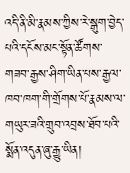འདི་ནི་མི་རྣམས་ཀྱིས་རེ་སྒུག་བྱེད་པའི་དངོས་མང་སྟོན་ཚོགས་གཟབ་རྒྱས་ཤིག་ཡིན་པས་རྒྱལ་ཁབ་ཁག་གི་གྲོགས་པོ་རྣམས་ལ་གཡུར་ཟའི་གྲུབ་འབྲས་ཐོབ་པའི་སྨོན་འདུན་ཞུ་རྒྱུ་ཡིན།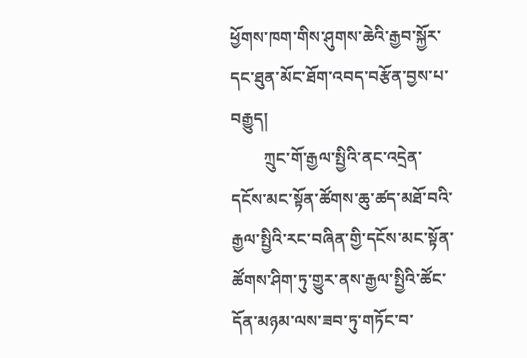ཕྱོགས་ཁག་གིས་ཤུགས་ཆེའི་རྒྱབ་སྐྱོར་དང་ཐུན་མོང་ཐོག་འབད་བརྩོན་བྱས་པ་བརྒྱུད།
        ཀྲུང་གོ་རྒྱལ་སྤྱིའི་ནང་འདྲེན་དངོས་མང་སྟོན་ཚོགས་ཆུ་ཚད་མཐོ་བའི་རྒྱལ་སྤྱིའི་རང་བཞིན་གྱི་དངོས་མང་སྟོན་ཚོགས་ཤིག་ཏུ་གྱུར་ནས་རྒྱལ་སྤྱིའི་ཚོང་དོན་མཉམ་ལས་ཟབ་ཏུ་གཏོང་བ་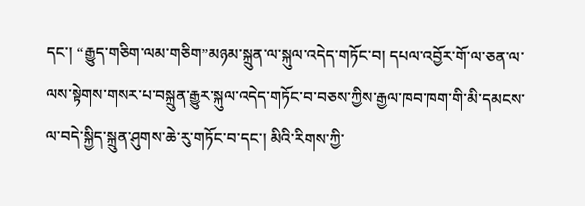དང་། “རྒྱུད་གཅིག་ལམ་གཅིག”མཉམ་སྐྲུན་ལ་སྐུལ་འདེད་གཏོང་བ། དཔལ་འབྱོར་གོ་ལ་ཅན་ལ་ལས་སྟེགས་གསར་པ་བསྐྲུན་རྒྱུར་སྐུལ་འདེད་གཏོང་བ་བཅས་ཀྱིས་རྒྱལ་ཁབ་ཁག་གི་མི་དམངས་ལ་བདེ་སྐྱིད་སྐྲུན་ཤུགས་ཆེ་རུ་གཏོང་བ་དང་། མིའི་རིགས་ཀྱི་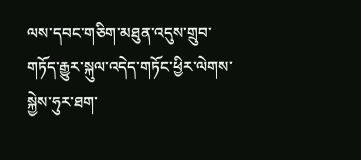ལས་དབང་གཅིག་མཐུན་འདུས་གྲུབ་གཏོད་རྒྱུར་སྐུལ་འདེད་གཏོང་ཕྱིར་ལེགས་སྐྱེས་ཧུར་ཐག་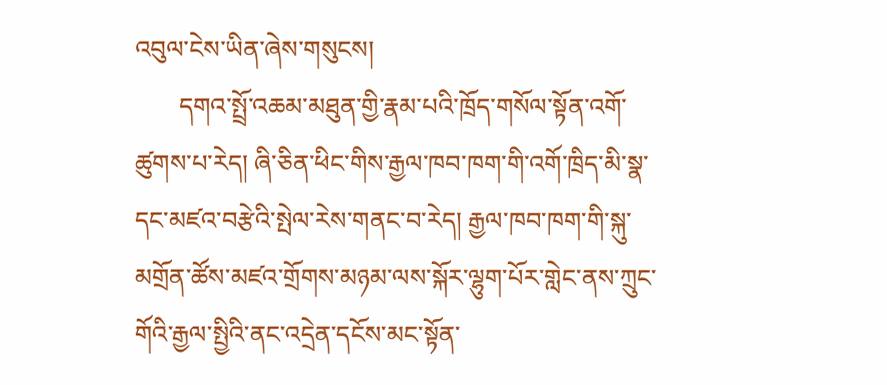འབུལ་ངེས་ཡིན་ཞེས་གསུངས།
       དགའ་སྤྲོ་འཆམ་མཐུན་གྱི་རྣམ་པའི་ཁྲོད་གསོལ་སྟོན་འགོ་ཚུགས་པ་རེད། ཞི་ཅིན་ཕིང་གིས་རྒྱལ་ཁབ་ཁག་གི་འགོ་ཁྲིད་མི་སྣ་དང་མཛའ་བརྩེའི་སྤེལ་རེས་གནང་བ་རེད། རྒྱལ་ཁབ་ཁག་གི་སྐུ་མགྲོན་ཚོས་མཛའ་གྲོགས་མཉམ་ལས་སྐོར་ལྷུག་པོར་གླེང་ནས་ཀྲུང་གོའི་རྒྱལ་སྤྱིའི་ནང་འདྲེན་དངོས་མང་སྟོན་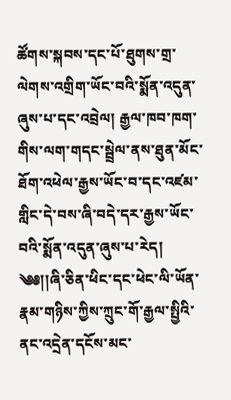ཚོགས་སྐབས་དང་པོ་ཐུགས་གྲ་ལེགས་འགྲིག་ཡོང་བའི་སྨོན་འདུན་ཞུས་པ་དང་འབྲེལ། རྒྱལ་ཁབ་ཁག་གིས་ལག་གདང་སྦྲེལ་ནས་ཐུན་མོང་ཐོག་འཕེལ་རྒྱས་ཡོང་བ་དང་འཛམ་གླིང་དེ་བས་ཞི་བདེ་དར་རྒྱས་ཡོང་བའི་སྨོན་འདུན་ཞུས་པ་རེད།
༄༅།།ཞི་ཅིན་ཕིང་དང་ཕེང་ལི་ཡོན་རྣམ་གཉིས་ཀྱིས་ཀྲུང་གོ་རྒྱལ་སྤྱིའི་ནང་འདྲེན་དངོས་མང་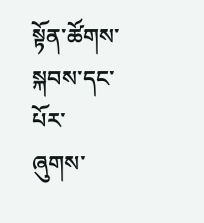སྟོན་ཚོགས་སྐབས་དང་པོར་
ཞུགས་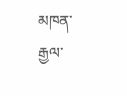མཁན་རྒྱལ་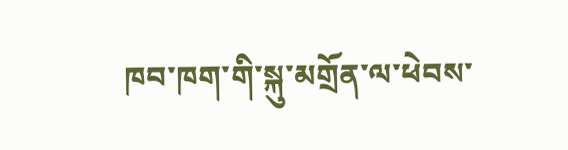ཁབ་ཁག་གི་སྐུ་མགྲོན་ལ་ཕེབས་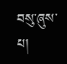བསུ་ཞུས་པ།